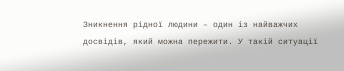Зникнення рідної людини – один із найважчих досвідів, який можна пережити. У такій ситуації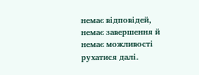немає відповідей, немає завершення й немає можливості рухатися далі.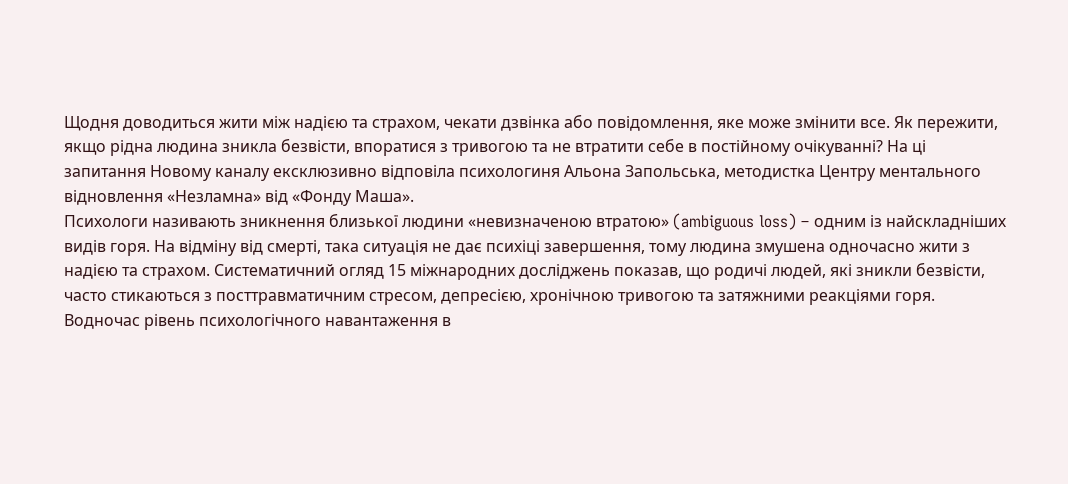Щодня доводиться жити між надією та страхом, чекати дзвінка або повідомлення, яке може змінити все. Як пережити, якщо рідна людина зникла безвісти, впоратися з тривогою та не втратити себе в постійному очікуванні? На ці запитання Новому каналу ексклюзивно відповіла психологиня Альона Запольська, методистка Центру ментального відновлення «Незламна» від «Фонду Маша».
Психологи називають зникнення близької людини «невизначеною втратою» (ambiguous loss) – одним із найскладніших видів горя. На відміну від смерті, така ситуація не дає психіці завершення, тому людина змушена одночасно жити з надією та страхом. Систематичний огляд 15 міжнародних досліджень показав, що родичі людей, які зникли безвісти, часто стикаються з посттравматичним стресом, депресією, хронічною тривогою та затяжними реакціями горя. Водночас рівень психологічного навантаження в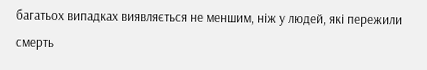багатьох випадках виявляється не меншим, ніж у людей, які пережили смерть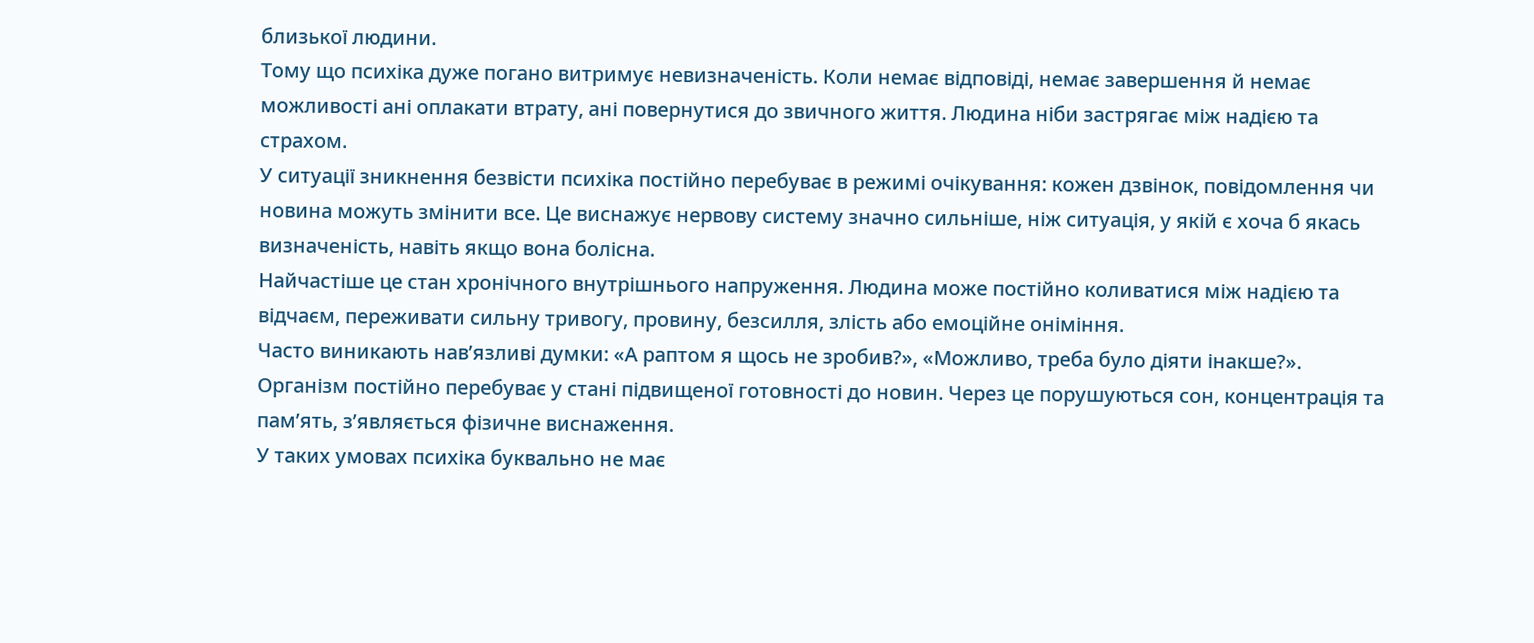близької людини.
Тому що психіка дуже погано витримує невизначеність. Коли немає відповіді, немає завершення й немає можливості ані оплакати втрату, ані повернутися до звичного життя. Людина ніби застрягає між надією та страхом.
У ситуації зникнення безвісти психіка постійно перебуває в режимі очікування: кожен дзвінок, повідомлення чи новина можуть змінити все. Це виснажує нервову систему значно сильніше, ніж ситуація, у якій є хоча б якась визначеність, навіть якщо вона болісна.
Найчастіше це стан хронічного внутрішнього напруження. Людина може постійно коливатися між надією та відчаєм, переживати сильну тривогу, провину, безсилля, злість або емоційне оніміння.
Часто виникають нав’язливі думки: «А раптом я щось не зробив?», «Можливо, треба було діяти інакше?». Організм постійно перебуває у стані підвищеної готовності до новин. Через це порушуються сон, концентрація та пам’ять, з’являється фізичне виснаження.
У таких умовах психіка буквально не має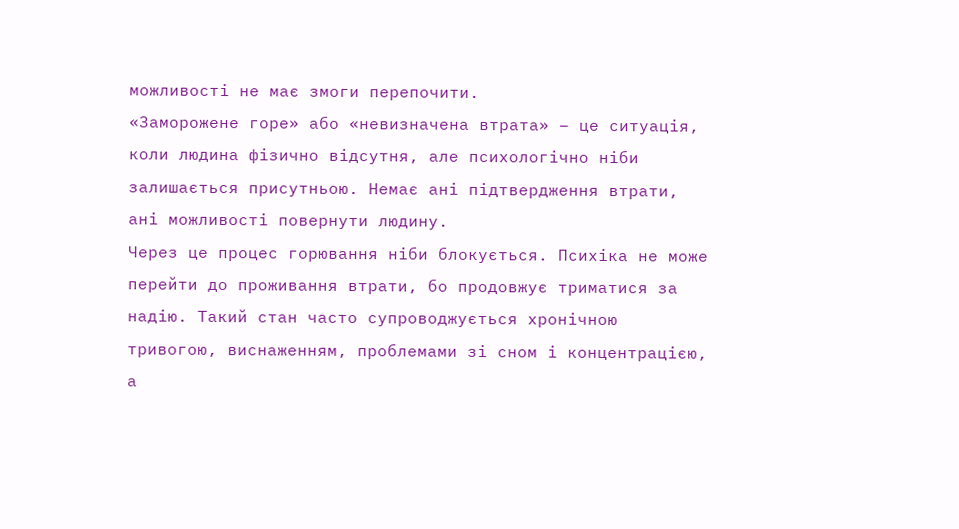можливості не має змоги перепочити.
«Заморожене горе» або «невизначена втрата» – це ситуація, коли людина фізично відсутня, але психологічно ніби залишається присутньою. Немає ані підтвердження втрати, ані можливості повернути людину.
Через це процес горювання ніби блокується. Психіка не може перейти до проживання втрати, бо продовжує триматися за надію. Такий стан часто супроводжується хронічною тривогою, виснаженням, проблемами зі сном і концентрацією, а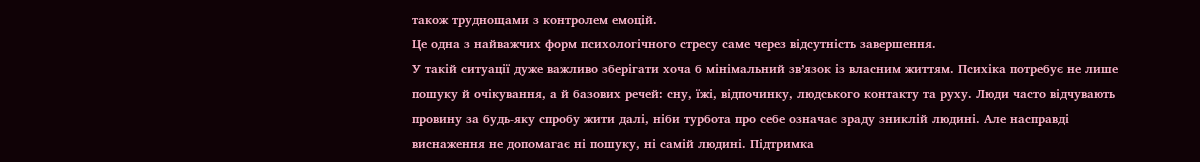також труднощами з контролем емоцій.
Це одна з найважчих форм психологічного стресу саме через відсутність завершення.
У такій ситуації дуже важливо зберігати хоча б мінімальний зв’язок із власним життям. Психіка потребує не лише пошуку й очікування, а й базових речей: сну, їжі, відпочинку, людського контакту та руху. Люди часто відчувають провину за будь-яку спробу жити далі, ніби турбота про себе означає зраду зниклій людині. Але насправді виснаження не допомагає ні пошуку, ні самій людині. Підтримка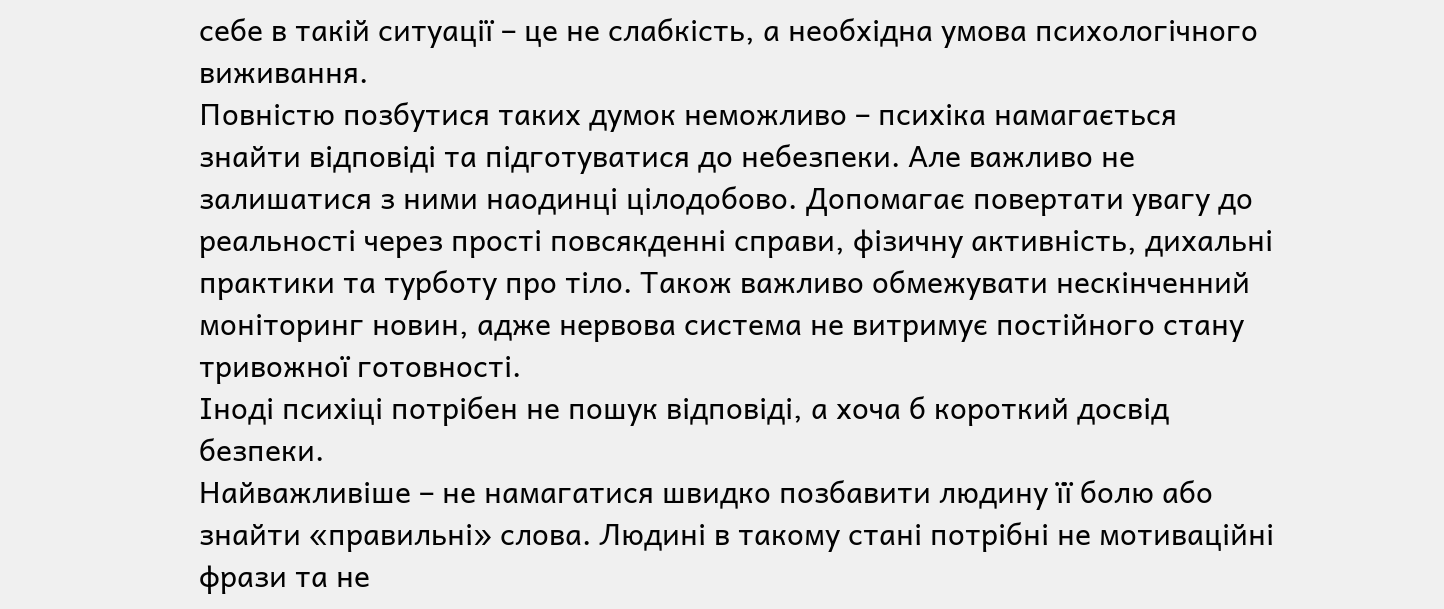себе в такій ситуації – це не слабкість, а необхідна умова психологічного виживання.
Повністю позбутися таких думок неможливо – психіка намагається знайти відповіді та підготуватися до небезпеки. Але важливо не залишатися з ними наодинці цілодобово. Допомагає повертати увагу до реальності через прості повсякденні справи, фізичну активність, дихальні практики та турботу про тіло. Також важливо обмежувати нескінченний моніторинг новин, адже нервова система не витримує постійного стану тривожної готовності.
Іноді психіці потрібен не пошук відповіді, а хоча б короткий досвід безпеки.
Найважливіше – не намагатися швидко позбавити людину її болю або знайти «правильні» слова. Людині в такому стані потрібні не мотиваційні фрази та не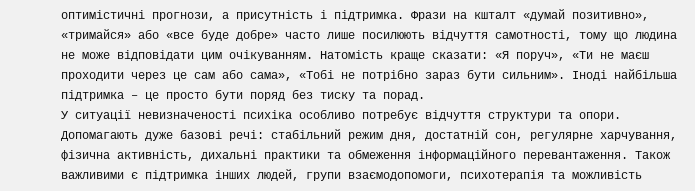оптимістичні прогнози, а присутність і підтримка. Фрази на кшталт «думай позитивно», «тримайся» або «все буде добре» часто лише посилюють відчуття самотності, тому що людина не може відповідати цим очікуванням. Натомість краще сказати: «Я поруч», «Ти не маєш проходити через це сам або сама», «Тобі не потрібно зараз бути сильним». Іноді найбільша підтримка – це просто бути поряд без тиску та порад.
У ситуації невизначеності психіка особливо потребує відчуття структури та опори. Допомагають дуже базові речі: стабільний режим дня, достатній сон, регулярне харчування, фізична активність, дихальні практики та обмеження інформаційного перевантаження. Також важливими є підтримка інших людей, групи взаємодопомоги, психотерапія та можливість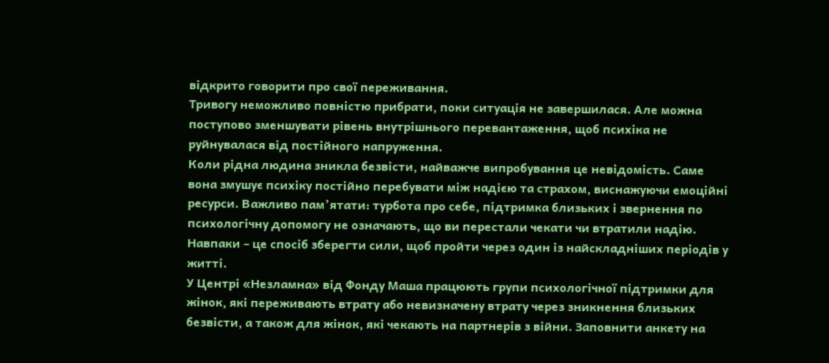відкрито говорити про свої переживання.
Тривогу неможливо повністю прибрати, поки ситуація не завершилася. Але можна поступово зменшувати рівень внутрішнього перевантаження, щоб психіка не руйнувалася від постійного напруження.
Коли рідна людина зникла безвісти, найважче випробування це невідомість. Саме вона змушує психіку постійно перебувати між надією та страхом, виснажуючи емоційні ресурси. Важливо пам’ятати: турбота про себе, підтримка близьких і звернення по психологічну допомогу не означають, що ви перестали чекати чи втратили надію. Навпаки – це спосіб зберегти сили, щоб пройти через один із найскладніших періодів у житті.
У Центрі «Незламна» від Фонду Маша працюють групи психологічної підтримки для жінок, які переживають втрату або невизначену втрату через зникнення близьких безвісти, а також для жінок, які чекають на партнерів з війни. Заповнити анкету на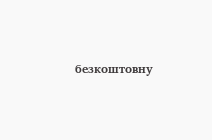безкоштовну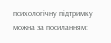психологічну підтримку можна за посиланням: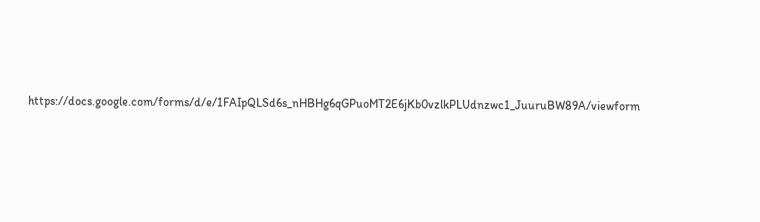https://docs.google.com/forms/d/e/1FAIpQLSd6s_nHBHg6qGPuoMT2E6jKb0vzlkPLUdnzwc1_JuuruBW89A/viewform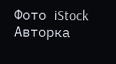Фото iStock
Авторка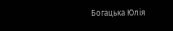Богацька Юлія